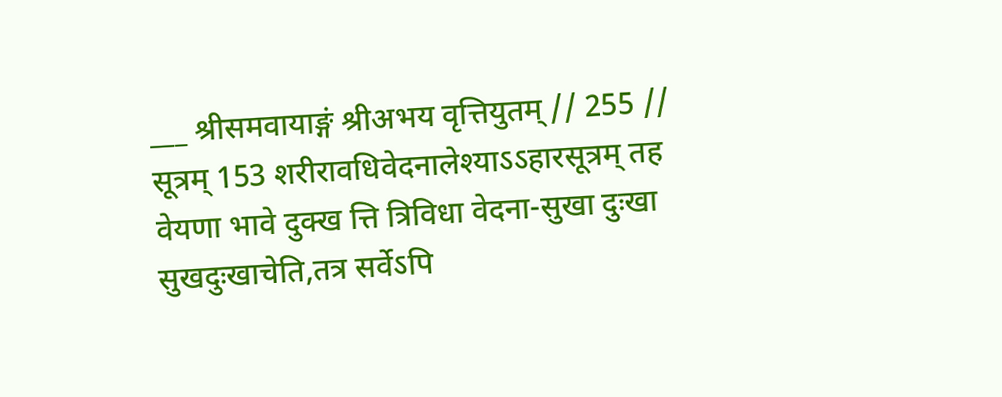___ श्रीसमवायाङ्गं श्रीअभय वृत्तियुतम् // 255 // सूत्रम् 153 शरीरावधिवेदनालेश्याऽऽहारसूत्रम् तह वेयणा भावे दुक्ख त्ति त्रिविधा वेदना-सुखा दुःखा सुखदुःखाचेति,तत्र सर्वेऽपि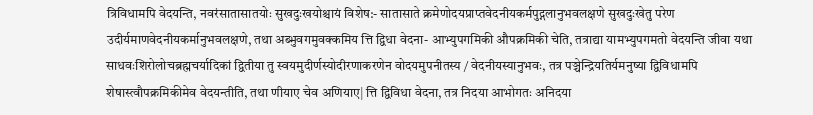त्रिविधामपि वेदयन्ति, नवरंसातासातयोः सुखदुःखयोश्चायं विशेष:- सातासाते क्रमेणोदयप्राप्तवेदनीयकर्मपुद्गलानुभवलक्षणे सुखदुःखेतु परेण उदीर्यमाणवेदनीयकर्मानुभवलक्षणे, तथा अब्भुवगमुवक्कमिय त्ति द्विधा वेदना- आभ्युपगमिकी औपक्रमिकी चेति, तत्राद्या यामभ्युपगमतो वेदयन्ति जीवा यथा साधवःशिरोलोचब्रह्मचर्यादिकां द्वितीया तु स्वयमुदीर्णस्योदीरणाकरणेन वोदयमुपनीतस्य / वेदनीयस्यानुभवः, तत्र पञ्चेन्द्रियतिर्यमनुष्या द्विविधामपि शेषास्त्वौपक्रमिकीमेव वेदयन्तीति, तथा णीयाए चेव अणियाए| त्ति द्विविधा वेदना, तत्र निदया आभोगतः अनिदया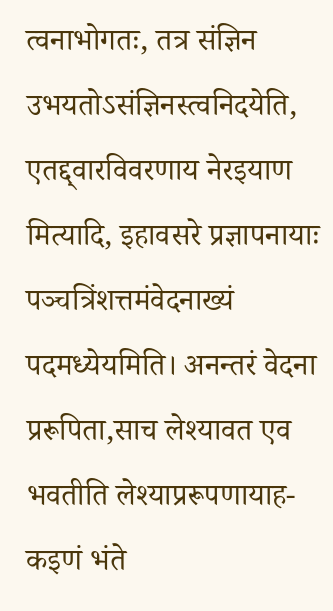त्वनाभोगतः, तत्र संज्ञिन उभयतोऽसंज्ञिनस्त्वनिदयेति, एतद्द्वारविवरणाय नेरइयाण मित्यादि, इहावसरे प्रज्ञापनायाः पञ्चत्रिंशत्तमंवेदनाख्यं पदमध्येयमिति। अनन्तरं वेदना प्ररूपिता,साच लेश्यावत एव भवतीति लेश्याप्ररूपणायाह- कइणं भंते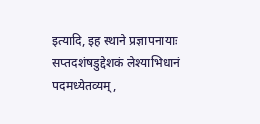इत्यादि, इह स्थाने प्रज्ञापनायाः सप्तदशंषडुद्देशकं लेश्याभिधानं पदमध्येतव्यम्,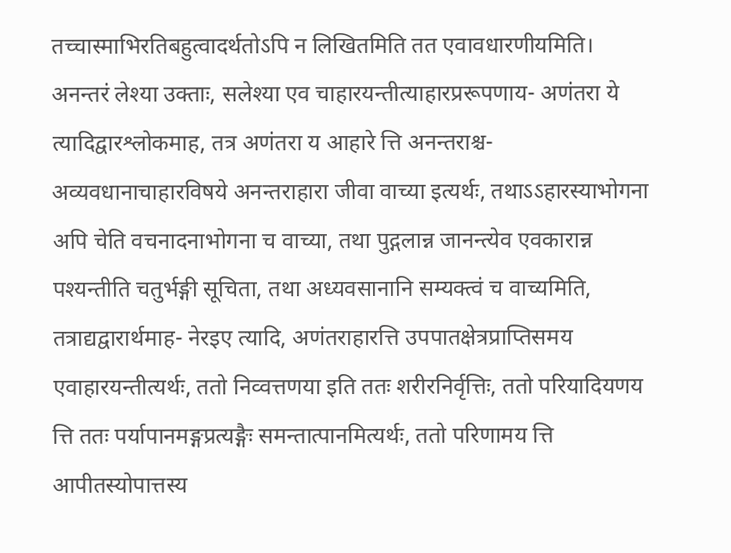तच्चास्माभिरतिबहुत्वादर्थतोऽपि न लिखितमिति तत एवावधारणीयमिति। अनन्तरं लेश्या उक्ताः, सलेश्या एव चाहारयन्तीत्याहारप्ररूपणाय- अणंतरा ये त्यादिद्वारश्लोकमाह, तत्र अणंतरा य आहारे त्ति अनन्तराश्च- अव्यवधानाचाहारविषये अनन्तराहारा जीवा वाच्या इत्यर्थः, तथाऽऽहारस्याभोगना अपि चेति वचनादनाभोगना च वाच्या, तथा पुद्गलान्न जानन्त्येव एवकारान्न पश्यन्तीति चतुर्भङ्गी सूचिता, तथा अध्यवसानानि सम्यक्त्वं च वाच्यमिति, तत्राद्यद्वारार्थमाह- नेरइए त्यादि, अणंतराहारत्ति उपपातक्षेत्रप्राप्तिसमय एवाहारयन्तीत्यर्थः, ततो निव्वत्तणया इति ततः शरीरनिर्वृत्तिः, ततो परियादियणय त्ति ततः पर्यापानमङ्गप्रत्यङ्गैः समन्तात्पानमित्यर्थः, ततो परिणामय त्ति आपीतस्योपात्तस्य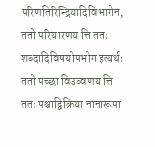परिणतिरिन्द्रियादिविभागेन, ततो परियारणय त्ति ततः शब्दादिविषयोपभोग इत्यर्थः ततो पच्छा विउव्वणय त्ति ततः पश्चाद्विक्रिया नानारूपा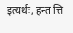इत्यर्थः, हन्त त्ति